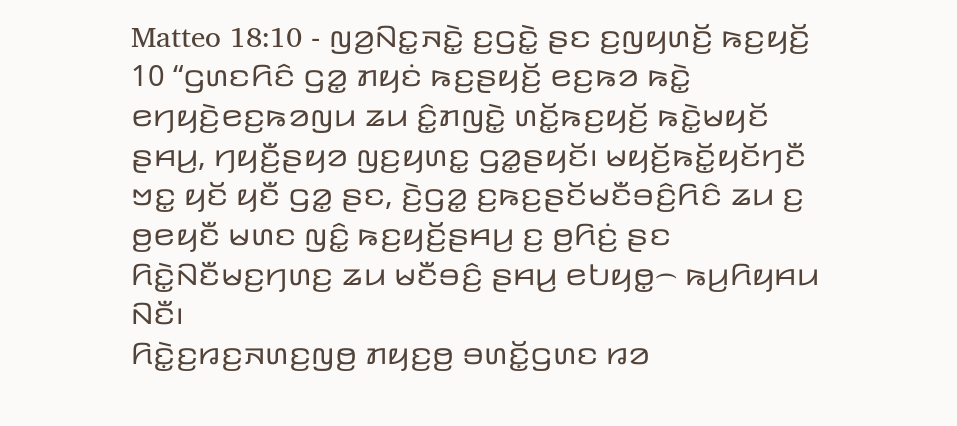Matteo 18:10 - ꤜꤤ꤬ꤡꤢ꤭ꤏꤢꤧ꤭ ꤢ꤬ꤞꤢꤧ꤭ ꤔꤢ ꤢ꤬ꤜꤟꤛꤢꤩ꤬ ꤒꤢ꤬ꤟꤢꤩ꤬
10 “ꤞꤛꤢꤖꤢꤨ ꤞꤤ꤭ ꤊꤟꤢꤦ ꤒꤢ꤬ꤔꤟꤢꤩ꤬ ꤕꤢ꤬ꤒꤤ ꤒꤢꤧ꤭ ꤕꤚꤟꤢꤧ꤬ꤕꤢ꤬ꤒꤤꤜꤣ ꤘꤣ ꤢꤨ꤭ꤊꤜꤢꤧ꤭ ꤛꤢꤩ꤭ꤒꤢ꤬ꤟꤢꤩ꤬ ꤒꤢꤧ꤭ꤗꤟꤢꤩ ꤔꤌꤣ꤬, ꤚꤟꤢꤪ꤬ꤔꤟꤤ ꤜꤢ꤬ꤟꤛꤢ꤭ ꤞꤤ꤭ꤔꤟꤢꤩ꤯ ꤗꤟꤢꤩ꤬ꤒꤢꤩ꤭ꤟꤢꤩꤚꤢꤪ ꤠꤢ꤭ ꤟꤢꤩ ꤟꤢꤪ ꤞꤤ꤭ ꤔꤢ, ꤢꤧ꤬ꤞꤤ꤭ ꤢ꤬ꤒꤢ꤬ꤔꤢꤩꤗꤢꤪꤋꤢꤨ꤬ꤖꤢꤨ ꤘꤣ ꤢ꤬ ꤥ꤬ꤕꤟꤢꤪ ꤗꤛꤢ ꤜꤢꤨ꤭ ꤒꤢ꤬ꤟꤢꤩ꤬ꤔꤌꤣ꤬ ꤢ꤬ ꤥ꤬ꤖꤢꤦ꤬ ꤔꤢ ꤖꤢꤧ꤭ꤡꤢꤪꤗꤢ꤬ꤚꤛꤢ꤬ ꤘꤣ ꤗꤢꤪꤋꤢꤨ꤬ ꤔꤌꤣ꤬ ꤕꤝꤟꤥ꤭꤮ ꤒꤣ꤬ꤖꤟꤌꤣ ꤡꤢꤪ꤯
ꤖꤢꤧ꤭ꤢ꤬ꤙꤢ꤬ꤏꤛꤢ꤬ꤜꤥ꤬ ꤊꤟꤢ꤬ꤥ꤬ ꤋꤛꤢꤩ꤭ꤞꤛꤢ ꤙꤤ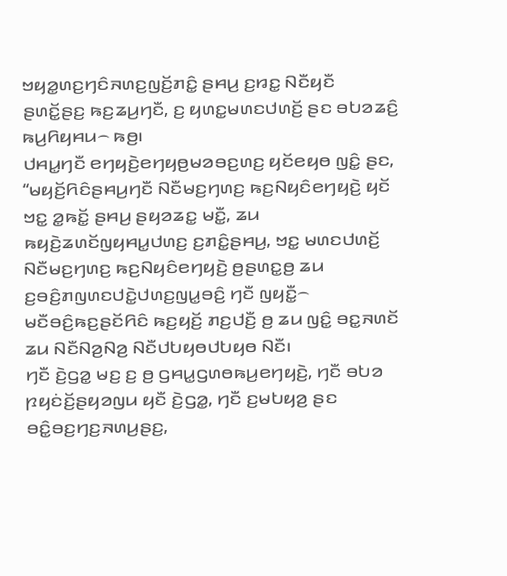ꤠꤟꤤ꤭ꤛꤢ꤬ꤚꤢꤨꤏꤛꤢ꤬ꤜꤢꤩ꤬ꤊꤢꤨ꤭ ꤔꤌꤣ꤬ ꤢ꤬ꤙꤢ꤭ ꤡꤢꤪꤟꤢꤪ ꤔꤛꤢꤩ꤭ꤔꤢ꤬ ꤒꤢ꤬ꤘꤣ꤬ꤚꤢꤪ, ꤢ꤬ ꤟꤛꤢ꤭ꤗꤛꤢꤓꤛꤢꤩ꤬ ꤔꤢ ꤋꤝꤤꤘꤢꤨ꤬ ꤒꤣ꤬ꤖꤟꤌꤣ꤮ ꤒꤥ꤬꤯
ꤓꤌꤣ꤭ꤚꤢꤪ ꤕꤚꤟꤢꤧ꤬ꤕꤚꤟꤥ꤬ꤗꤤꤋꤢ꤬ꤛꤢ꤬ ꤟꤢꤩꤕꤟꤥ ꤜꤢꤨ꤭ ꤔꤢ, “ꤗꤟꤢꤩ꤬ꤖꤢꤨꤔꤌꤣ꤬ꤚꤢꤪ ꤡꤢꤪꤗꤢ꤬ꤚꤛꤢ꤬ ꤒꤢ꤬ꤡꤟꤢꤨꤕꤚꤟꤢꤧ꤬ ꤟꤢꤩ ꤠꤢ꤭ ꤤ꤭ꤒꤢꤩ꤭ ꤔꤌꤣ꤬ ꤔꤟꤤꤘꤢ꤭ ꤗꤢꤪ꤭, ꤘꤣ ꤒꤟꤢꤧ꤬ꤘꤛꤢꤩꤜꤟꤌꤣ꤭ꤓꤛꤢ꤬ ꤢ꤬ꤊꤢꤨ꤭ꤔꤌꤣ꤬, ꤠꤢ꤭ ꤗꤛꤢꤓꤛꤢꤩ꤬ ꤡꤢꤪꤗꤢ꤬ꤚꤛꤢ꤬ ꤒꤢ꤬ꤡꤟꤢꤨꤕꤚꤟꤢꤧ꤬ ꤥ꤬ꤔꤛꤢ꤭ꤥ꤬ ꤘꤣ ꤢ꤬ꤋꤢꤨ꤬ꤊꤜꤛꤢꤓꤢꤧ꤭ꤓꤛꤢ꤬ꤜꤣ꤭ꤋꤢꤨ꤬ ꤚꤢꤪ ꤜꤟꤢꤪ꤭꤮ ꤗꤢꤪꤋꤢꤨ꤬ꤒꤢ꤬ꤔꤢꤩꤖꤢꤨ ꤒꤢ꤬ꤟꤢꤩ꤬ ꤊꤢ꤬ꤓꤢꤪ꤬ ꤥ꤬ ꤘꤣ ꤜꤢꤨ꤭ ꤋꤢ꤭ꤏꤛꤢꤩ ꤘꤣ ꤡꤢꤪꤡꤤ꤬ꤡꤤ꤬ ꤡꤢꤪꤓꤝꤟꤥꤓꤝꤟꤥ ꤡꤢꤪ꤯
ꤚꤢꤪ ꤢꤧ꤬ꤞꤤ꤭ ꤗꤢ꤬ ꤢ꤬ ꤥ꤬ ꤞꤌꤣ꤭ꤞꤛꤥꤒꤣ꤬ꤕꤚꤟꤢꤧ꤬, ꤚꤢꤪ ꤋꤝꤤ ꤐꤟꤢꤦꤢꤩ꤬ꤔꤟꤤꤜꤣ ꤟꤢꤪ ꤢꤧ꤬ꤞꤤ꤭, ꤚꤢꤪ ꤢ꤬ꤗꤝꤟꤤ꤬ ꤔꤢ ꤋꤢꤨ꤭ꤋꤢ꤬ꤚꤢ꤬ꤏꤛꤣ꤬ꤔꤢ꤬,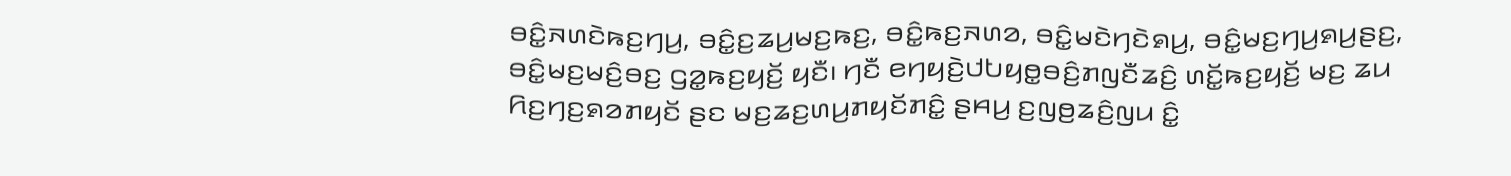ꤋꤢꤨ꤭ꤏꤛꤢꤧꤒꤢ꤬ꤚꤣ꤬, ꤋꤢꤨ꤭ꤢ꤬ꤘꤣ꤬ꤗꤢ꤬ꤒꤢ꤬, ꤋꤢꤨ꤭ꤒꤢ꤬ꤏꤛꤤ, ꤋꤢꤨ꤭ꤗꤢꤧꤚꤢꤧꤎꤣ꤬, ꤋꤢꤨ꤭ꤗꤢ꤬ꤚꤣ꤬ꤎꤣ꤬ꤔꤢ꤬, ꤋꤢꤨ꤭ꤗꤢ꤬ꤗꤢꤨ꤬ꤋꤢ꤬ ꤞꤤ꤭ꤒꤢ꤬ꤟꤢꤩ꤬ ꤟꤢꤪ꤯ ꤚꤢꤪ ꤕꤚꤟꤢꤧ꤬ꤓꤝꤟꤥ꤭ꤋꤢꤨ꤬ꤊꤜꤢꤪꤘꤢꤨ꤬ ꤛꤢꤩ꤭ꤒꤢ꤬ꤟꤢꤩ꤬ ꤗꤢ꤬ ꤘꤣ ꤖꤢ꤬ꤚꤢ꤬ꤎꤤꤊꤟꤢꤩ ꤔꤢ ꤗꤢ꤬ꤘꤢ꤬ꤛꤣ꤬ꤊꤟꤢꤩꤊꤢꤨ꤭ ꤔꤌꤣ꤬ ꤢ꤬ꤜꤥ꤬ꤘꤢꤨ꤬ꤜꤣ ꤢꤨ꤭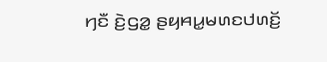ꤚꤢꤪ ꤢꤧ꤬ꤞꤤ꤭ ꤔꤟꤌꤣ꤭ꤗꤛꤢꤓꤛꤢꤩ꤬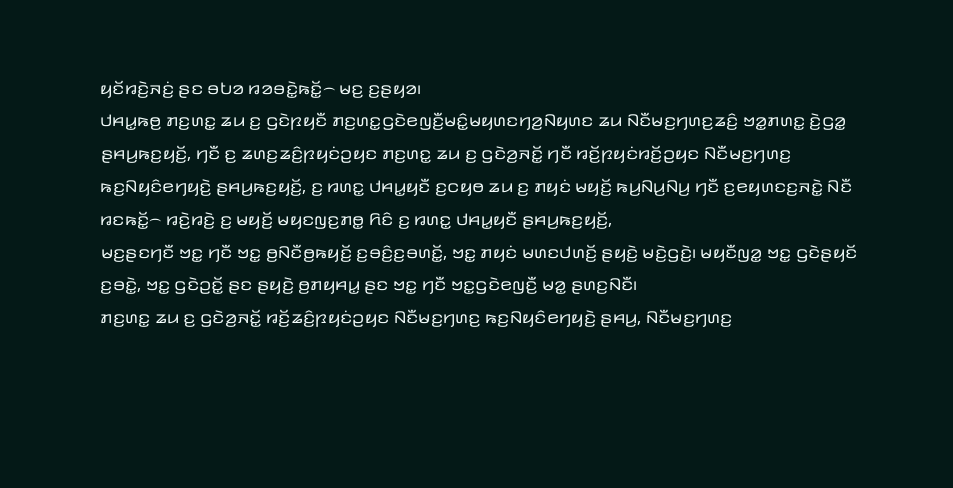ꤟꤢꤩꤙꤢꤧ꤬ꤏꤢꤦ꤬ ꤔꤢ ꤋꤝꤤ ꤙꤤꤋꤢꤧ꤭ꤒꤢꤩ꤭꤮ ꤗꤢ꤬ ꤢ꤬ꤔꤟꤤ꤯
ꤓꤌꤣ꤭ꤒꤥ꤬ ꤊꤢ꤬ꤛꤢ꤭ ꤘꤣ ꤢ꤬ ꤞꤢꤧꤐꤟꤢꤪ ꤊꤢ꤬ꤛꤢ꤭ꤞꤢꤧꤕꤜꤢꤪ꤬ꤗꤢꤨ꤭ꤗꤟꤛꤢꤚꤤ꤬ꤡꤟꤛꤢ ꤘꤣ ꤡꤢꤪꤗꤢ꤬ꤚꤛꤢ꤬ꤘꤢꤨ꤬ ꤠꤤ꤭ꤊꤛꤢ꤭ ꤢꤧ꤬ꤞꤤ꤭ ꤔꤌꤣ꤬ꤒꤢ꤬ꤟꤢꤩ꤬, ꤚꤢꤪ ꤢ꤬ ꤘꤛꤢ꤬ꤘꤢꤨ꤬ꤐꤟꤢꤦꤑꤟꤢ ꤊꤢ꤬ꤛꤢ꤭ ꤘꤣ ꤢ꤬ ꤞꤢꤧꤤ꤬ꤏꤢꤩ꤭ ꤚꤢꤪ ꤙꤢꤩ꤬ꤐꤟꤢꤦꤙꤢꤩ꤬ꤑꤟꤢ ꤡꤢꤪꤗꤢ꤬ꤚꤛꤢ꤬ ꤒꤢ꤬ꤡꤟꤢꤨꤕꤚꤟꤢꤧ꤬ ꤔꤌꤣ꤬ꤒꤢ꤬ꤟꤢꤩ꤬, ꤢ꤬ ꤙꤛꤢ꤭ ꤓꤌꤣ꤭ꤟꤢꤪ ꤢ꤬ꤍꤟꤥ ꤘꤣ ꤢ꤬ ꤊꤟꤢꤦ ꤗꤟꤢꤩ꤬ ꤒꤣ꤬ꤡꤣ꤬ꤡꤣ꤬ ꤚꤢꤪ ꤢ꤬ꤕꤟꤛꤢꤢ꤬ꤏꤢꤧ꤭ ꤡꤢꤪ ꤙꤢꤒꤢꤩ꤭꤮ ꤙꤢꤧ꤬ꤙꤢꤧ꤬ ꤢ꤬ ꤗꤟꤢꤩ꤬ ꤗꤟꤢꤜꤢ꤬ꤊꤥ꤭ ꤖꤢꤨ ꤢ꤬ ꤙꤛꤢ꤭ ꤓꤌꤣ꤭ꤟꤢꤪ ꤔꤌꤣ꤬ꤒꤢ꤬ꤟꤢꤩ꤬,
ꤗꤢ꤬ꤔꤢꤚꤢꤪ ꤠꤢ꤭ ꤚꤢꤪ ꤠꤢ꤭ ꤥ꤬ꤡꤢꤪꤥ꤬ꤒꤟꤢꤩ꤬ ꤢ꤬ꤋꤢꤨ꤬ꤢ꤬ꤋꤛꤢꤩ꤭, ꤠꤢ꤭ ꤊꤟꤢꤦ ꤗꤛꤢꤓꤛꤢꤩ꤬ ꤔꤟꤢꤧ꤬ ꤗꤢꤧ꤬ꤞꤢꤧ꤬꤯ ꤗꤟꤢꤪꤜꤤ꤭ ꤠꤢ꤭ ꤞꤢꤧꤔꤟꤢꤩ ꤢ꤬ꤋꤢꤧ꤭, ꤠꤢ꤭ ꤞꤢꤧꤑꤢꤩ꤭ ꤔꤢ ꤔꤟꤢꤧ꤬ ꤥ꤬ꤊꤟꤌꤣ꤭ ꤔꤢ ꤠꤢ꤭ ꤚꤢꤪ ꤠꤢ꤭ꤞꤢꤧꤕꤜꤢꤪ꤬ ꤗꤤ꤭ ꤔꤛꤢ꤬ꤡꤢꤪ꤯
ꤊꤢ꤬ꤛꤢ꤭ ꤘꤣ ꤢ꤬ ꤞꤢꤧꤤ꤬ꤏꤢꤩ꤭ ꤙꤢꤩ꤬ꤘꤢꤨ꤬ꤐꤟꤢꤦꤑꤟꤢ ꤡꤢꤪꤗꤢ꤬ꤚꤛꤢ꤬ ꤒꤢ꤬ꤡꤟꤢꤨꤕꤚꤟꤢꤧ꤬ ꤔꤌꤣ꤬, ꤡꤢꤪꤗꤢ꤬ꤚꤛꤢ꤬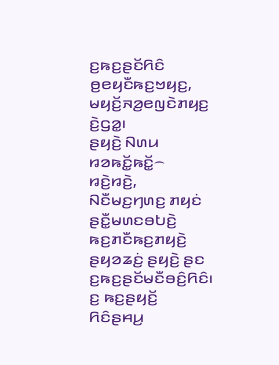ꤢ꤬ꤒꤢ꤬ꤔꤢꤩꤖꤢꤨ ꤥ꤬ꤕꤟꤢꤪꤒꤢ꤬ꤠꤟꤢ꤬, ꤗꤟꤢꤩ꤬ꤏꤤ꤬ꤕꤜꤢꤧꤊꤟꤢ꤬ ꤢꤧ꤬ꤞꤤ꤭꤯
ꤔꤟꤢꤧ꤬ ꤡꤛꤣ ꤙꤤꤒꤢꤩ꤭ꤒꤢꤩ꤭꤮ ꤙꤢꤧ꤬ꤙꤢꤧ꤬, ꤡꤢꤪꤗꤢ꤬ꤚꤛꤢ꤬ ꤊꤟꤢꤦ ꤔꤢꤪ꤭ꤗꤛꤢꤋꤝꤢꤧ꤬ ꤒꤢ꤬ꤊꤢꤪꤒꤢ꤬ꤊꤟꤢꤧ꤬ ꤔꤟꤤꤘꤢꤦ꤬ ꤔꤟꤢꤧ꤬ ꤔꤢ ꤢ꤬ꤒꤢ꤬ꤔꤢꤩꤗꤢꤪꤋꤢꤨ꤬ꤖꤢꤨ꤯
ꤢ꤬ ꤒꤢ꤬ꤔꤟꤢꤩ꤬ ꤖꤢꤨꤔꤌꤣ꤬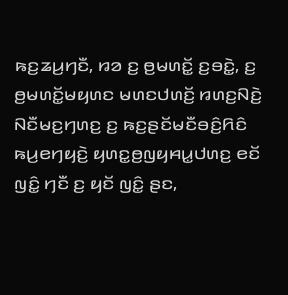ꤒꤢ꤬ꤘꤣ꤬ꤚꤢꤪ, ꤙꤤ ꤢ꤬ ꤥ꤬ꤗꤛꤢꤩ꤭ ꤢ꤬ꤋꤢꤧ꤭, ꤢ꤬ ꤥ꤬ꤗꤛꤢꤩ꤭ꤗꤟꤛꤢ ꤗꤛꤢꤓꤛꤢꤩ꤬ ꤙꤛꤢ꤬ꤡꤢꤧ꤬ ꤡꤢꤪꤗꤢ꤬ꤚꤛꤢ꤬ ꤢ꤬ ꤒꤢ꤬ꤔꤢꤩꤗꤢꤪꤋꤢꤨ꤬ꤖꤢꤨ ꤒꤣ꤬ꤕꤚꤟꤢꤧ꤬ ꤟꤛꤢ꤭ꤥ꤬ꤜꤟꤌꤣ꤭ꤓꤛꤢ꤬ ꤕꤢꤩ ꤜꤢꤨ꤭ ꤚꤢꤪ ꤢ꤬ ꤟꤢꤩ ꤜꤢꤨ꤭ ꤔꤢ,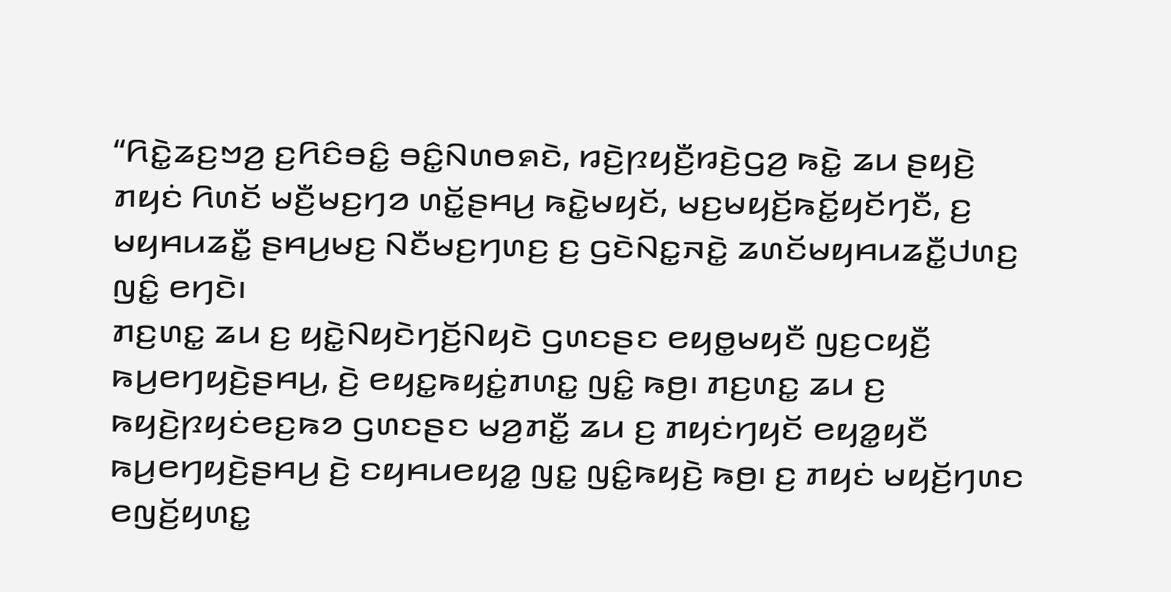“ꤖꤢꤧ꤭ꤘꤢ꤬ꤠꤤ꤬ ꤢ꤬ꤖꤢꤨꤋꤢꤨ꤭ ꤋꤢꤨ꤭ꤡꤛꤥꤎꤢꤧ, ꤙꤢꤧ꤬ꤐꤟꤢꤪ꤬ꤙꤢꤧ꤬ꤞꤤ꤬ ꤒꤢꤧ꤭ ꤘꤣ ꤔꤟꤢꤧ꤬ ꤊꤟꤢꤦ ꤖꤛꤢꤩ ꤗꤢꤪ꤬ꤗꤢ꤬ꤚꤤ ꤛꤢꤩ꤭ꤔꤌꤣ꤬ ꤒꤢꤧ꤭ꤗꤟꤢꤩ, ꤗꤢ꤬ꤗꤟꤢꤩ꤬ꤒꤢꤩ꤭ꤟꤢꤩꤚꤢꤪ, ꤢ꤬ ꤗꤟꤌꤣꤘꤢꤪ꤭ ꤔꤌꤣ꤬ꤗꤢ꤬ ꤡꤢꤪꤗꤢ꤬ꤚꤛꤢ꤬ ꤢ꤬ ꤞꤢꤧꤡꤢ꤭ꤏꤢꤧ꤭ ꤘꤛꤢꤩꤗꤟꤌꤣꤘꤢꤪ꤭ꤓꤛꤢ꤬ ꤜꤢꤨ꤭ ꤕꤚꤢꤧ꤯
ꤊꤢ꤬ꤛꤢ꤭ ꤘꤣ ꤢ꤬ ꤟꤢꤧ꤭ꤡꤟꤢꤧꤚꤢꤩ꤬ꤡꤟꤢꤧ ꤞꤛꤢꤔꤢ ꤕꤟꤥ꤭ꤗꤟꤢꤪ ꤜꤢ꤬ꤍꤟꤢꤪ꤬ ꤒꤣ꤬ꤕꤚꤟꤢꤧ꤬ꤔꤌꤣ꤬, ꤢꤧ꤬ ꤕꤟꤢ꤭ꤒꤟꤢꤦ꤭ꤊꤛꤢ꤭ ꤜꤢꤨ꤭ ꤒꤥ꤬꤯ ꤊꤢ꤬ꤛꤢ꤭ ꤘꤣ ꤢ꤬ ꤒꤟꤢꤧ꤬ꤐꤟꤢꤦꤕꤢ꤬ꤒꤤ ꤞꤛꤢꤔꤢ ꤗꤤ꤬ꤊꤢꤪ꤭ ꤘꤣ ꤢ꤬ ꤊꤟꤢꤦꤚꤟꤢꤩ ꤕꤟꤤ꤭ꤟꤢꤪ ꤒꤣ꤬ꤕꤚꤟꤢꤧ꤬ꤔꤌꤣ꤬ ꤢꤧ꤬ ꤢꤟꤌꤣꤕꤟꤤ꤭ ꤜꤢ꤭ ꤜꤢꤨ꤭ꤒꤟꤢꤧ꤬ ꤒꤥ꤬꤯ ꤢ꤬ ꤊꤟꤢꤦ ꤗꤟꤢꤩ꤬ꤚꤛꤢ ꤕꤜꤢꤩ꤬ꤟꤛꤢ꤭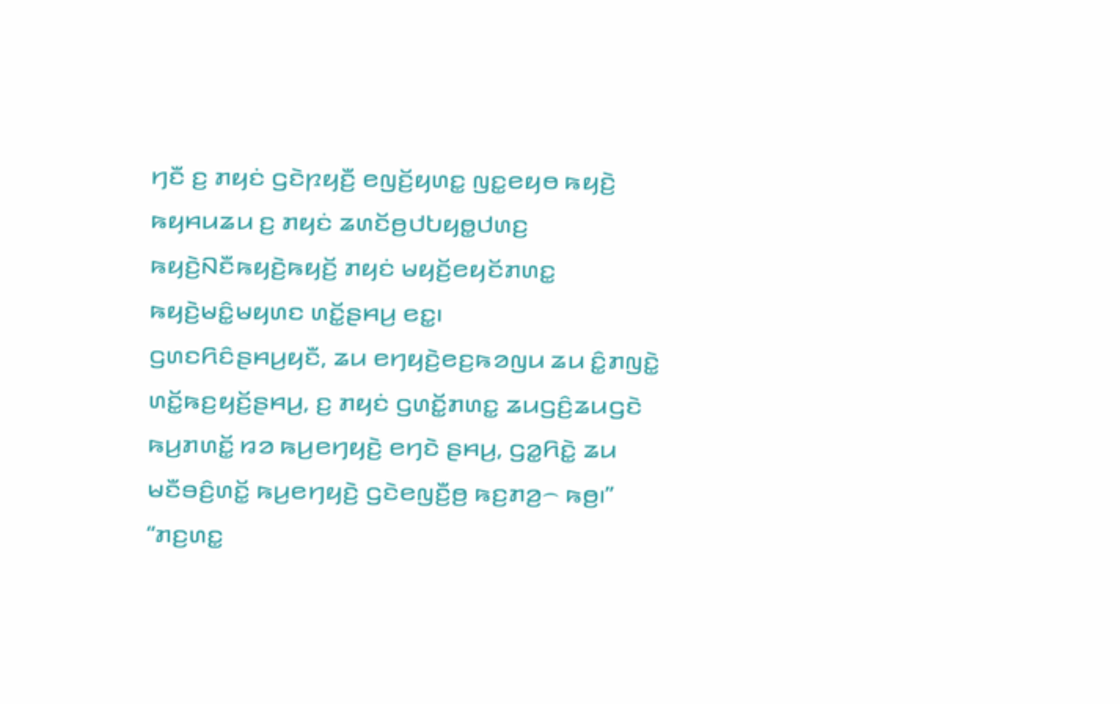ꤚꤢꤪ ꤢ꤬ ꤊꤟꤢꤦ ꤞꤢꤧꤐꤟꤢꤪ꤬ ꤕꤜꤢꤩ꤬ꤟꤛꤢ꤭ ꤜꤢ꤭ꤕꤟꤥ ꤒꤟꤢꤧ꤬ ꤒꤟꤌꤣꤘꤣ ꤢ꤬ ꤊꤟꤢꤦ ꤘꤛꤢꤩꤥ꤬ꤓꤝꤟꤥ꤭ꤓꤛꤢ꤬ ꤒꤟꤢꤧ꤬ꤡꤢꤪꤒꤟꤢꤧ꤬ꤒꤟꤢꤩ꤬ ꤊꤟꤢꤦ ꤗꤟꤢꤩ꤬ꤕꤟꤢꤩꤊꤛꤢ꤭ ꤒꤟꤢꤧ꤬ꤗꤢꤨ꤭ꤗꤟꤛꤢ ꤛꤢꤩ꤭ꤔꤌꤣ꤬ ꤕꤢ꤭꤯
ꤞꤛꤢꤖꤢꤨꤔꤌꤣ꤬ꤟꤢꤪ, ꤘꤣ ꤕꤚꤟꤢꤧ꤬ꤕꤢ꤬ꤒꤤꤜꤣ ꤘꤣ ꤢꤨ꤭ꤊꤜꤢꤧ꤭ ꤛꤢꤩ꤭ꤒꤢ꤬ꤟꤢꤩ꤬ꤔꤌꤣ꤬, ꤢ꤬ ꤊꤟꤢꤦ ꤞꤛꤢꤩ꤭ꤊꤛꤢ꤭ ꤘꤣꤞꤢꤨ꤬ꤘꤣꤞꤢꤧ ꤒꤣ꤬ꤊꤛꤢꤩ꤭ ꤙꤤ ꤒꤣ꤬ꤕꤚꤟꤢꤧ꤬ ꤕꤚꤢꤧ ꤔꤌꤣ꤬, ꤞꤤ꤭ꤖꤢꤧ꤭ ꤘꤣ ꤗꤢꤪꤋꤢꤨ꤬ꤛꤢꤩ꤭ ꤒꤣ꤬ꤕꤚꤟꤢꤧ꤬ ꤞꤢꤧꤕꤜꤢꤪ꤬ꤥ꤬ ꤒꤢ꤬ꤊꤤ꤬꤮ ꤒꤥ꤬꤯”
“ꤊꤢ꤬ꤛꤢ꤭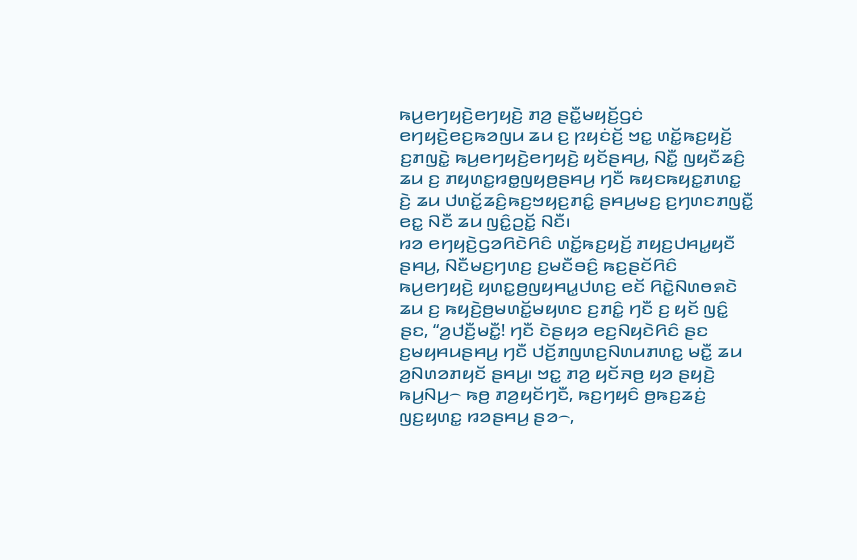ꤒꤣ꤬ꤕꤚꤟꤢꤧ꤬ꤕꤚꤟꤢꤧ꤬ ꤊꤤ꤬ ꤔꤢꤪ꤭ꤗꤟꤢꤩ꤬ꤞꤢꤦ ꤕꤚꤟꤢꤧ꤬ꤕꤢ꤬ꤒꤤꤜꤣ ꤘꤣ ꤢ꤬ ꤐꤟꤢꤦꤢꤩ꤬ ꤠꤢ꤭ ꤛꤢꤩ꤭ꤒꤢ꤬ꤟꤢꤩ꤬ ꤢ꤬ꤊꤜꤢꤧ꤭ ꤒꤣ꤬ꤕꤚꤟꤢꤧ꤬ꤕꤚꤟꤢꤧ꤬ ꤟꤢꤩꤔꤌꤣ꤬, ꤡꤢꤪ꤭ ꤜꤟꤢꤪꤘꤢꤨ꤬ ꤘꤣ ꤢ꤬ ꤊꤟꤛꤢ꤭ꤙꤥ꤭ꤜꤟꤥ꤬ꤔꤌꤣ꤬ ꤚꤢꤪ ꤒꤟꤢꤒꤟꤢ꤭ꤊꤛꤢ꤭ ꤢꤧ꤬ ꤘꤣ ꤓꤛꤢꤩ꤭ꤘꤢꤨ꤬ꤒꤢ꤬ꤠꤟꤢ꤬ꤊꤢꤨ꤭ ꤔꤌꤣ꤬ꤗꤢ꤬ ꤢ꤬ꤚꤛꤢꤊꤜꤢꤪ꤭ ꤕꤢ꤭ ꤡꤢꤪ ꤘꤣ ꤜꤢꤨ꤭ꤑꤢꤩ꤭ ꤡꤢꤪ꤯
ꤙꤤ ꤕꤚꤟꤢꤧ꤬ꤞꤤꤖꤢꤧꤖꤢꤨ ꤛꤢꤩ꤭ꤒꤢ꤬ꤟꤢꤩ꤬ ꤊꤟꤢ꤬ꤓꤌꤣ꤭ꤟꤢꤪ ꤔꤌꤣ꤬, ꤡꤢꤪꤗꤢ꤬ꤚꤛꤢ꤬ ꤢ꤬ꤗꤢꤪꤋꤢꤨ꤬ ꤒꤢ꤬ꤔꤢꤩꤖꤢꤨ ꤒꤣ꤬ꤕꤚꤟꤢꤧ꤬ ꤟꤛꤢ꤭ꤥ꤬ꤜꤟꤌꤣ꤭ꤓꤛꤢ꤬ ꤕꤢꤩ ꤖꤢꤧ꤭ꤡꤛꤥꤎꤢꤧ ꤘꤣ ꤢ꤬ ꤒꤟꤢꤧ꤬ꤥ꤬ꤗꤛꤢꤩ꤭ꤗꤟꤛꤢ ꤢ꤬ꤊꤢꤨ꤭ ꤚꤢꤪ ꤢ꤬ ꤟꤢꤩ ꤜꤢꤨ꤭ ꤔꤢ, “ꤤ꤬ꤓꤢꤪ꤬ꤗꤢꤪ꤭! ꤚꤢꤪ ꤢꤧꤔꤟꤤ ꤕꤢ꤬ꤡꤟꤢꤧꤖꤢꤨ ꤔꤢ ꤢ꤬ꤗꤟꤌꤣꤔꤌꤣ꤬ ꤚꤢꤪ ꤓꤢꤩ꤬ꤊꤜꤛꤢ꤬ꤡꤛꤣꤊꤛꤢ꤭ ꤗꤢꤪ꤭ ꤘꤣ ꤤ꤬ꤡꤛꤤꤊꤟꤢꤩ ꤔꤌꤣ꤬꤯ ꤠꤢ꤭ ꤊꤤ꤬ ꤟꤢꤩꤏꤥ꤬ ꤟꤤ ꤔꤟꤢꤧ꤬ ꤒꤣ꤬ꤡꤣ꤬꤮ ꤒꤥ꤬ ꤊꤤ꤬ꤟꤢꤩꤚꤢꤪ, ꤒꤢ꤬ꤚꤟꤢꤨ ꤥ꤬ꤒꤢ꤬ꤘꤢꤦ꤬ ꤜꤢ꤬ꤟꤛꤢ꤭ ꤙꤤꤔꤌꤣ꤬ ꤔꤤ꤮,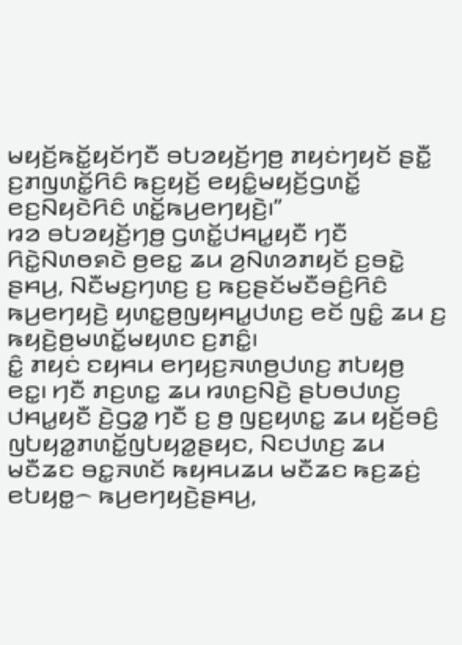ꤗꤟꤢꤩ꤬ꤒꤢꤩ꤭ꤟꤢꤩꤚꤢꤪ ꤋꤝꤤꤟꤢꤩ꤬ꤚꤥ꤬ ꤊꤟꤢꤦꤚꤟꤢꤩ ꤔꤢꤪ꤭ ꤢ꤬ꤊꤜꤛꤢꤩ꤭ꤖꤢꤨ ꤒꤢ꤬ꤟꤢꤩ꤬ ꤕꤟꤢꤨ꤭ꤗꤟꤢꤩ꤬ꤞꤛꤢꤩ꤭ ꤕꤢ꤬ꤡꤟꤢꤧꤖꤢꤨ ꤛꤢꤩ꤭ꤒꤣ꤬ꤕꤚꤟꤢꤧ꤬꤯”
ꤙꤤ ꤋꤝꤤꤟꤢꤩ꤬ꤚꤥ꤬ ꤞꤛꤢꤩ꤭ꤓꤌꤣ꤭ꤟꤢꤪ ꤚꤢꤪ ꤖꤢꤧ꤭ꤡꤛꤥꤎꤢꤧ ꤥ꤬ꤕꤢ꤭ ꤘꤣ ꤤ꤬ꤡꤛꤤꤊꤟꤢꤩ ꤢ꤬ꤋꤢꤧ꤭ ꤔꤌꤣ꤬, ꤡꤢꤪꤗꤢ꤬ꤚꤛꤢ꤬ ꤢ꤬ ꤒꤢ꤬ꤔꤢꤩꤗꤢꤪꤋꤢꤨ꤬ꤖꤢꤨ ꤒꤣ꤬ꤕꤚꤟꤢꤧ꤬ ꤟꤛꤢ꤭ꤥ꤬ꤜꤟꤌꤣ꤭ꤓꤛꤢ꤬ ꤕꤢꤩ ꤜꤢꤨ꤭ ꤘꤣ ꤢ꤬ ꤒꤟꤢꤧ꤬ꤥ꤬ꤗꤛꤢꤩ꤭ꤗꤟꤛꤢ ꤢ꤬ꤊꤢꤨ꤭꤯
ꤢꤨ꤭ ꤊꤟꤢꤦ ꤢꤟꤌꤣ ꤕꤚꤟꤢ꤬ꤏꤛꤥ꤬ꤓꤛꤢ꤬ ꤊꤝꤟꤥ꤬ ꤕꤢ꤭꤯ ꤚꤢꤪ ꤊꤢ꤬ꤛꤢ꤭ ꤘꤣ ꤙꤛꤢ꤬ꤡꤢꤧ꤬ ꤔꤝꤥꤓꤛꤢ꤬ ꤓꤌꤣ꤭ꤟꤢꤪ ꤢꤧ꤬ꤞꤤ꤭ ꤚꤢꤪ ꤢ꤬ ꤥ꤬ ꤜꤢ꤬ꤟꤛꤢ꤭ ꤘꤣ ꤟꤢꤩ꤬ꤋꤢꤨ꤬ ꤜꤝꤟꤤ꤭ꤊꤛꤢꤩ꤭ꤜꤝꤟꤤ꤭ꤔꤟꤢ, ꤡꤢꤓꤛꤢ꤬ ꤘꤣ ꤗꤢꤪꤘꤢ ꤋꤢ꤭ꤏꤛꤢꤩ ꤒꤟꤌꤣꤘꤣ ꤗꤢꤪꤘꤢ ꤒꤢ꤬ꤘꤢꤦ꤬ ꤕꤝꤟꤥ꤭꤮ ꤒꤣ꤬ꤕꤚꤟꤢꤧ꤬ꤔꤌꤣ꤬,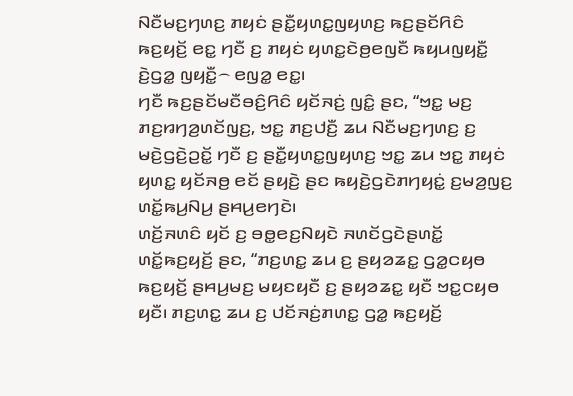ꤡꤢꤪꤗꤢ꤬ꤚꤛꤢ꤬ ꤊꤟꤢꤦ ꤔꤢꤪ꤭ꤟꤛꤢ꤭ꤜꤟꤛꤢ꤬ ꤒꤢ꤬ꤔꤢꤩꤖꤢꤨ ꤒꤢ꤬ꤟꤢꤩ꤬ ꤕꤢ꤭ ꤚꤢꤪ ꤢ꤬ ꤊꤟꤢꤦ ꤟꤛꤢ꤭ꤢꤧꤥ꤬ꤕꤜꤢꤪ ꤒꤟꤣꤜꤟꤢꤪ꤭ ꤢꤧ꤬ꤞꤤ꤭ ꤜꤟꤢꤪ꤭꤮ ꤕꤜꤤ꤭ ꤕꤢ꤭꤯
ꤚꤢꤪ ꤒꤢ꤬ꤔꤢꤩꤗꤢꤪꤋꤢꤨ꤬ꤖꤢꤨ ꤟꤢꤩꤏꤢꤦ꤬ ꤜꤢꤨ꤭ ꤔꤢ, “ꤠꤢ꤭ ꤗꤢ꤬ ꤊꤢ꤬ꤙꤚꤤ꤬ꤛꤢꤩꤜꤢ꤬, ꤠꤢ꤭ ꤊꤢ꤬ꤓꤢꤪ꤬ ꤘꤣ ꤡꤢꤪꤗꤢ꤬ꤚꤛꤢ꤬ ꤢ꤬ ꤗꤢꤧ꤬ꤞꤢꤧ꤬ꤑꤢꤩ꤭ ꤚꤢꤪ ꤢ꤬ ꤔꤢꤪ꤭ꤟꤛꤢ꤭ꤜꤟꤛꤢ꤬ ꤠꤢ꤭ ꤘꤣ ꤠꤢ꤭ ꤊꤟꤢꤦ ꤟꤛꤢ꤭ ꤟꤢꤩꤏꤥ꤬ ꤕꤢꤩ ꤔꤟꤢꤧ꤬ ꤔꤢ ꤒꤟꤢꤧ꤬ꤞꤢꤧꤊꤚꤟꤢꤦ꤭ ꤢ꤬ꤗꤤ꤬ꤜꤢ꤬ ꤛꤢꤩ꤭ꤒꤣ꤬ꤡꤣ꤬ ꤔꤌꤣ꤬ꤕꤚꤢꤧ꤯
ꤛꤢꤩ꤬ꤏꤛꤢꤨ ꤟꤢꤩ ꤢ꤬ ꤋꤥ꤭ꤕꤢ꤬ꤡꤟꤢꤧ ꤏꤛꤢꤩꤞꤢꤧꤔꤛꤢꤩ꤭ ꤛꤢꤩ꤭ꤒꤢ꤬ꤟꤢꤩ꤬ ꤔꤢ, “ꤊꤢ꤬ꤛꤢ꤭ ꤘꤣ ꤢ꤬ ꤔꤟꤤꤘꤢ꤭ ꤞꤤ꤭ꤍꤟꤥ ꤒꤢ꤬ꤟꤢꤩ꤬ ꤔꤌꤣ꤬ꤗꤢ꤬ ꤗꤟꤢꤟꤢꤪ ꤢ꤬ ꤔꤟꤤꤘꤢ꤭ ꤟꤢꤪ ꤠꤢ꤭ꤍꤟꤥ ꤟꤢꤪ꤯ ꤊꤢ꤬ꤛꤢ꤭ ꤘꤣ ꤢ꤬ ꤓꤢꤩꤏꤢꤦ꤬ꤊꤛꤢ꤭ ꤞꤤ꤭ ꤒꤢ꤬ꤟꤢꤩ꤬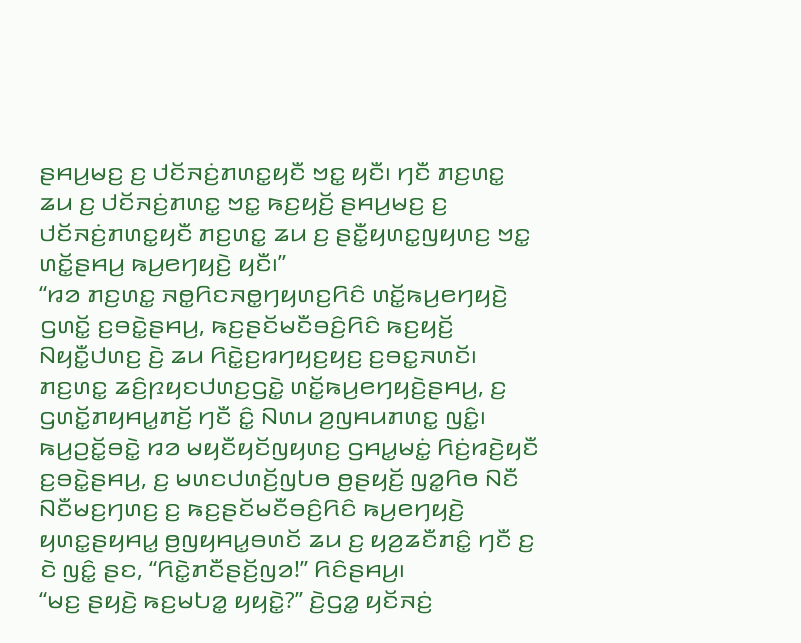ꤔꤌꤣ꤬ꤗꤢ꤬ ꤢ꤬ ꤓꤢꤩꤏꤢꤦ꤬ꤊꤛꤢ꤭ꤟꤢꤪ ꤠꤢ꤭ ꤟꤢꤪ꤯ ꤚꤢꤪ ꤊꤢ꤬ꤛꤢ꤭ ꤘꤣ ꤢ꤬ ꤓꤢꤩꤏꤢꤦ꤬ꤊꤛꤢ꤭ ꤠꤢ꤭ ꤒꤢ꤬ꤟꤢꤩ꤬ ꤔꤌꤣ꤬ꤗꤢ꤬ ꤢ꤬ ꤓꤢꤩꤏꤢꤦ꤬ꤊꤛꤢ꤭ꤟꤢꤪ ꤊꤢ꤬ꤛꤢ꤭ ꤘꤣ ꤢ꤬ ꤔꤢꤪ꤭ꤟꤛꤢ꤭ꤜꤟꤛꤢ꤬ ꤠꤢ꤭ ꤛꤢꤩ꤭ꤔꤌꤣ꤬ ꤒꤣ꤬ꤕꤚꤟꤢꤧ꤬ ꤟꤢꤪ꤯”
“ꤙꤤ ꤊꤢ꤬ꤛꤢ꤭ ꤏꤥ꤭ꤖꤢꤏꤥ꤭ꤚꤟꤛꤢ꤬ꤖꤢꤨ ꤛꤢꤩ꤭ꤒꤣ꤬ꤕꤚꤟꤢꤧ꤬ ꤞꤛꤢꤩ꤭ ꤢ꤬ꤋꤢꤧ꤭ꤔꤌꤣ꤬, ꤒꤢ꤬ꤔꤢꤩꤗꤢꤪꤋꤢꤨ꤬ꤖꤢꤨ ꤒꤢ꤬ꤟꤢꤩ꤬ ꤡꤟꤢꤪ꤭ꤓꤛꤢ꤬ ꤢꤧ꤬ ꤘꤣ ꤖꤢꤧ꤭ꤢ꤬ꤙꤚꤟꤢ꤬ꤟꤢ꤬ ꤢ꤬ꤋꤢ꤭ꤏꤛꤢꤩ꤯ ꤊꤢ꤬ꤛꤢ꤭ ꤘꤢꤨ꤬ꤐꤟꤢꤓꤛꤢ꤬ꤞꤢꤧ꤭ ꤛꤢꤩ꤭ꤒꤣ꤬ꤕꤚꤟꤢꤧ꤬ꤔꤌꤣ꤬, ꤢ꤬ ꤞꤛꤢꤩ꤭ꤊꤟꤌꤣ꤭ꤊꤢꤩ꤬ ꤚꤢꤪ ꤢꤨ꤭ ꤡꤛꤣ ꤤ꤬ꤜꤌꤣꤊꤛꤢ꤭ ꤜꤢꤨ꤭꤯
ꤒꤣ꤬ꤑꤢꤩ꤭ꤋꤢꤧ꤭ ꤙꤤ ꤗꤟꤢꤪꤟꤢꤩꤜꤟꤛꤢ꤬ ꤞꤌꤣ꤭ꤗꤢꤦ꤭ ꤖꤢꤦ꤬ꤙꤢꤧ꤬ꤟꤢꤪ ꤢ꤬ꤋꤢꤧ꤭ꤔꤌꤣ꤬, ꤢ꤬ ꤗꤛꤢꤓꤛꤢꤩ꤬ꤜꤝꤥ ꤥ꤬ꤔꤟꤢꤩ꤬ ꤜꤤ꤭ꤖꤥ ꤡꤢꤪ ꤡꤢꤪꤗꤢ꤬ꤚꤛꤢ꤬ ꤢ꤬ ꤒꤢ꤬ꤔꤢꤩꤗꤢꤪꤋꤢꤨ꤬ꤖꤢꤨ ꤒꤣ꤬ꤕꤚꤟꤢꤧ꤬ ꤟꤛꤢ꤭ꤔꤟꤌꤣ꤭ ꤥ꤬ꤜꤟꤌꤣ꤭ꤋꤛꤢꤩ ꤘꤣ ꤢ꤬ ꤟꤤ꤬ꤘꤢꤪꤊꤢꤨ꤭ ꤚꤢꤪ ꤢ꤬ ꤢꤧ ꤜꤢꤨ꤭ ꤔꤢ, “ꤖꤢꤧ꤭ꤊꤢꤪꤔꤢꤩ꤬ꤜꤤ!” ꤖꤢꤨꤔꤌꤣ꤬꤯
“ꤗꤢ꤬ ꤔꤟꤢꤧ꤬ ꤒꤢ꤬ꤗꤝꤤ꤭ ꤟꤟꤢꤧ꤭?” ꤢꤧ꤬ꤞꤤ꤭ ꤟꤢꤩꤏꤢꤦ꤬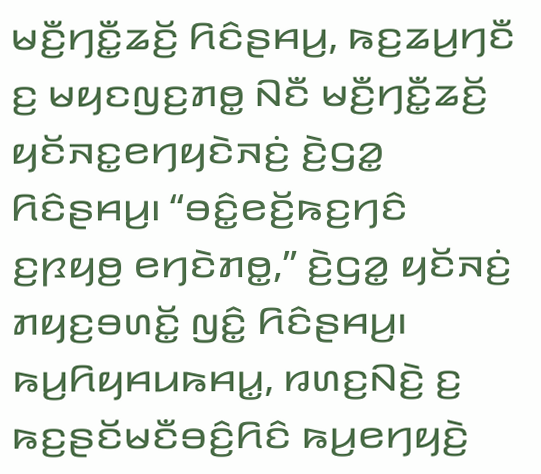ꤗꤢꤪ꤬ꤚꤢꤪ꤭ꤘꤢꤩ꤬ ꤖꤢꤨꤔꤌꤣ꤬, ꤒꤢ꤬ꤘꤣ꤬ꤚꤢꤪ ꤢ꤬ ꤗꤟꤢꤜꤢ꤬ꤊꤥ꤭ ꤡꤢꤪ ꤗꤢꤪ꤬ꤚꤢꤪ꤭ꤘꤢꤩ꤬ ꤟꤢꤩꤏꤢ꤭ꤕꤚꤟꤢꤧꤏꤢꤦ꤬ ꤢꤧ꤬ꤞꤤ꤭ ꤖꤢꤨꤔꤌꤣ꤬꤯ “ꤋꤢꤨ꤭ꤕꤢꤩ꤬ꤒꤢ꤬ꤚꤢꤨ ꤢ꤬ꤐꤟꤥ꤬ ꤕꤚꤢꤧꤊꤥ꤭,” ꤢꤧ꤬ꤞꤤ꤭ ꤟꤢꤩꤏꤢꤦ꤬ ꤊꤟꤢ꤬ꤋꤛꤢꤩ꤭ ꤜꤢꤨ꤭ ꤖꤢꤨꤔꤌꤣ꤬꤯
ꤒꤣ꤬ꤖꤟꤌꤣꤒꤌꤣ꤭, ꤙꤛꤢ꤬ꤡꤢꤧ꤬ ꤢ꤬ ꤒꤢ꤬ꤔꤢꤩꤗꤢꤪꤋꤢꤨ꤬ꤖꤢꤨ ꤒꤣ꤬ꤕꤚꤟꤢꤧ꤬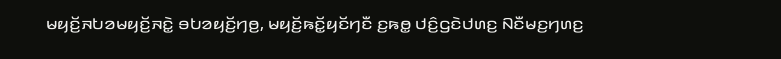ꤗꤟꤢꤩ꤬ꤏꤝꤤꤗꤟꤢꤩ꤬ꤏꤢꤧ꤭ ꤋꤝꤤꤟꤢꤩ꤬ꤚꤥ꤬, ꤗꤟꤢꤩ꤬ꤒꤢꤩ꤭ꤟꤢꤩꤚꤢꤪ ꤢ꤬ꤒꤥ꤭ ꤓꤢꤨ꤬ꤞꤢꤧꤓꤛꤢ꤬ ꤡꤢꤪꤗꤢ꤬ꤚꤛꤢ꤬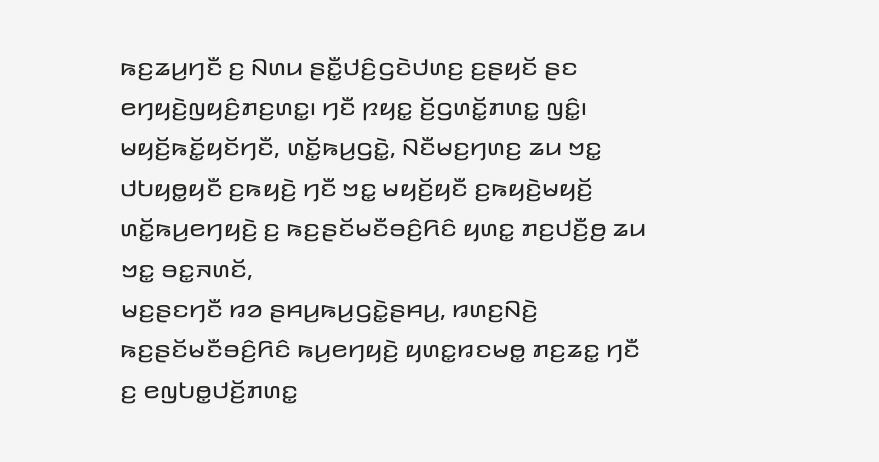ꤒꤢ꤬ꤘꤣ꤬ꤚꤢꤪ ꤢ꤬ ꤡꤛꤣ ꤔꤢꤪ꤭ꤓꤢꤨ꤬ꤞꤢꤧꤓꤛꤢ꤬ ꤢ꤬ꤔꤟꤢꤩ ꤔꤢ ꤕꤚꤟꤢꤧ꤬ꤜꤟꤢꤨ꤬ꤊꤢ꤬ꤛꤢ꤭꤯ ꤚꤢꤪ ꤐꤟꤢ꤭ ꤢꤩ꤬ꤞꤛꤢꤩ꤭ꤊꤛꤢ꤭ ꤜꤢꤨ꤭꤯
ꤗꤟꤢꤩ꤬ꤒꤢꤩ꤭ꤟꤢꤩꤚꤢꤪ, ꤛꤢꤩ꤭ꤒꤣ꤬ꤞꤢꤧ꤭, ꤡꤢꤪꤗꤢ꤬ꤚꤛꤢ꤬ ꤘꤣ ꤠꤢ꤭ ꤓꤝꤟꤥ꤭ꤟꤢꤪ ꤢ꤬ꤒꤟꤢꤧ꤬ ꤚꤢꤪ ꤠꤢ꤭ ꤗꤟꤢꤩ꤬ꤟꤢꤪ ꤢ꤬ꤒꤟꤢꤧ꤬ꤗꤟꤢꤩ꤬ ꤛꤢꤩ꤭ꤒꤣ꤬ꤕꤚꤟꤢꤧ꤬ ꤢ꤬ ꤒꤢ꤬ꤔꤢꤩꤗꤢꤪꤋꤢꤨ꤬ꤖꤢꤨ ꤟꤛꤢ꤭ ꤊꤢ꤬ꤓꤢꤪ꤬ꤥ꤬ ꤘꤣ ꤠꤢ꤭ ꤋꤢ꤭ꤏꤛꤢꤩ,
ꤗꤢ꤬ꤔꤢꤚꤢꤪ ꤙꤤ ꤔꤌꤣ꤬ꤒꤣ꤬ꤞꤢꤧ꤭ꤔꤌꤣ꤬, ꤙꤛꤢ꤬ꤡꤢꤧ꤬ ꤒꤢ꤬ꤔꤢꤩꤗꤢꤪꤋꤢꤨ꤬ꤖꤢꤨ ꤒꤣ꤬ꤕꤚꤟꤢꤧ꤬ ꤟꤛꤢ꤭ꤙꤢꤗꤥ꤭ ꤊꤢ꤬ꤘꤢ꤭ ꤚꤢꤪ ꤢ꤬ ꤕꤜꤝꤥ꤭ꤓꤢꤩ꤬ꤊꤛꤢ꤭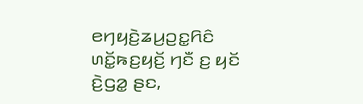ꤕꤚꤟꤢꤧ꤬ꤘꤣ꤬ꤑꤢ꤭ꤖꤢꤨ ꤛꤢꤩ꤭ꤒꤢ꤬ꤟꤢꤩ꤬ ꤚꤢꤪ ꤢ꤬ ꤟꤢꤩ ꤢꤧ꤬ꤞꤤ꤭ ꤔꤢ,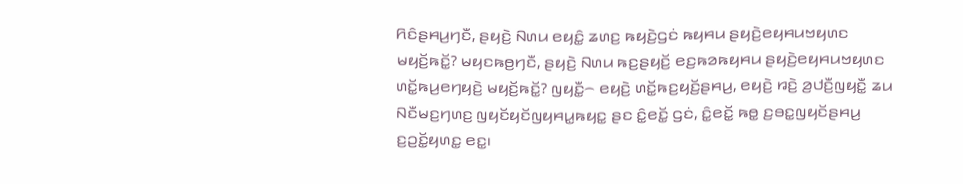ꤖꤢꤨꤔꤌꤣ꤬ꤚꤢꤪ, ꤔꤟꤢꤧ꤬ ꤡꤛꤣ ꤕꤟꤢꤨ꤭ ꤘꤛꤢ꤬ ꤒꤟꤢꤧ꤬ꤞꤢꤦ ꤒꤟꤌꤣ ꤔꤟꤢꤧ꤬ꤕꤟꤌꤣꤠꤟꤛꤢ ꤗꤟꤢꤩ꤬ꤒꤢꤩ꤭? ꤗꤟꤢꤒꤥ꤬ꤚꤢꤪ, ꤔꤟꤢꤧ꤬ ꤡꤛꤣ ꤒꤢ꤬ꤔꤟꤢꤩ꤬ ꤕꤢ꤬ꤒꤤꤒꤟꤌꤣ ꤔꤟꤢꤧ꤬ꤕꤟꤌꤣꤠꤟꤛꤢ ꤛꤢꤩ꤭ꤒꤣ꤬ꤕꤚꤟꤢꤧ꤬ ꤗꤟꤢꤩ꤬ꤒꤢꤩ꤭? ꤜꤟꤢꤪ꤭꤮ ꤕꤟꤢꤧ꤬ ꤛꤢꤩ꤭ꤒꤢ꤬ꤟꤢꤩ꤬ꤔꤌꤣ꤬, ꤕꤟꤢꤧ꤬ ꤙꤢꤧ꤬ ꤤ꤬ꤓꤢꤪ꤬ꤜꤟꤢꤪ꤭ ꤘꤣ ꤡꤢꤪꤗꤢ꤬ꤚꤛꤢ꤬ ꤜꤟꤢꤩꤟꤢꤩꤜꤟꤌꤣ꤭ꤒꤟꤢ꤭ ꤔꤢ ꤢꤨ꤭ꤕꤢꤩ꤭ ꤞꤢꤦ, ꤢꤨ꤭ꤕꤢꤩ꤭ ꤒꤥ꤭ ꤢ꤬ꤋꤢ꤭ꤜꤟꤢꤩꤔꤌꤣ꤬ ꤢ꤬ꤑꤢꤩ꤭ꤟꤛꤢ꤭ ꤕꤢ꤭꤯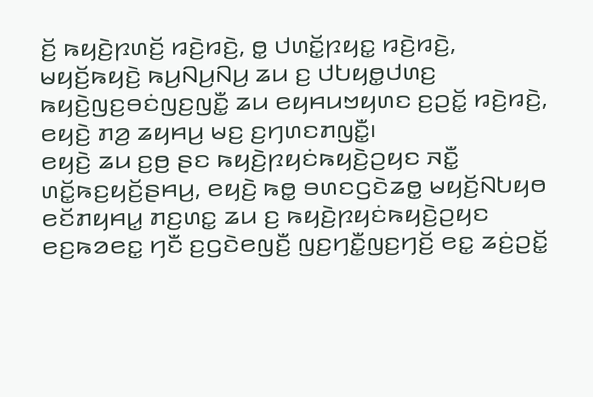ꤢꤩ꤬ ꤒꤟꤢꤧ꤬ꤐꤛꤢꤩ꤬ ꤙꤢꤧ꤬ꤙꤢꤧ꤬, ꤥ꤭ ꤓꤛꤢꤩ꤭ꤐꤟꤢ꤭ ꤙꤢꤧ꤬ꤙꤢꤧ꤬, ꤗꤟꤢꤩ꤬ꤒꤟꤢꤧ꤬ ꤒꤣ꤬ꤡꤣ꤬ꤡꤣ꤬ ꤘꤣ ꤢ꤬ ꤓꤝꤟꤥ꤭ꤓꤛꤢ꤬ ꤒꤟꤢꤧ꤬ꤜꤢ꤬ꤋꤢꤦꤜꤢ꤬ꤜꤢꤪ꤭ ꤘꤣ ꤕꤟꤌꤣꤠꤟꤛꤢ ꤢ꤬ꤑꤢꤩ꤭ ꤙꤢꤧ꤬ꤙꤢꤧ꤬, ꤕꤟꤢꤧ꤬ ꤊꤤ꤬ ꤘꤟꤌꤣ꤬ ꤗꤢ꤬ ꤢ꤬ꤚꤛꤢꤊꤜꤢꤪ꤭꤯
ꤕꤟꤢꤧ꤬ ꤘꤣ ꤢ꤬ꤥ꤬ ꤔꤢ ꤒꤟꤢꤧ꤬ꤐꤟꤢꤦꤒꤟꤢꤧ꤬ꤑꤟꤢ ꤏꤢꤪ꤭ ꤛꤢꤩ꤭ꤒꤢ꤬ꤟꤢꤩ꤬ꤔꤌꤣ꤬, ꤕꤟꤢꤧ꤬ ꤒꤥ꤭ ꤋꤛꤢꤞꤢꤧꤘꤥ꤭ ꤗꤟꤢꤩ꤬ꤡꤝꤟꤥ ꤕꤢꤩꤊꤟꤌꤣ꤭ ꤊꤢ꤬ꤛꤢ꤭ ꤘꤣ ꤢ꤬ ꤒꤟꤢꤧ꤬ꤐꤟꤢꤦꤒꤟꤢꤧ꤬ꤑꤟꤢ ꤕꤢ꤬ꤒꤤꤕꤢ꤭ ꤚꤢꤪ ꤢ꤬ꤞꤢꤧꤕꤜꤢꤪ꤬ ꤜꤢ꤬ꤚꤢꤪ꤭ꤜꤢ꤬ꤚꤢꤩ꤬ ꤕꤢ꤭ ꤘꤢꤦ꤬ꤑꤢꤩ꤭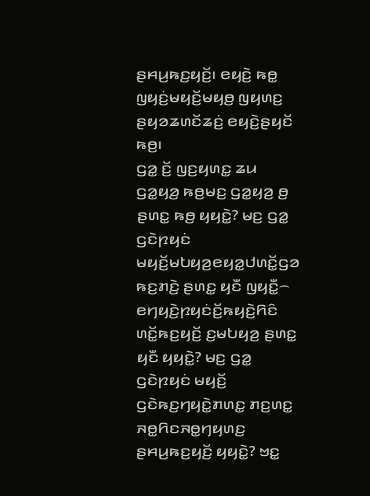ꤔꤌꤣ꤬ꤒꤢ꤬ꤟꤢꤩ꤬꤯ ꤕꤟꤢꤧ꤬ ꤒꤥ꤭ ꤜꤟꤢꤦ꤬ꤗꤟꤢꤩ꤬ꤗꤟꤥ꤬ ꤜꤟꤛꤢ꤬ ꤔꤟꤤꤘꤛꤢꤩꤘꤢꤦ꤬ ꤕꤟꤢꤧ꤬ꤔꤟꤢꤩ ꤒꤥ꤬꤯
ꤞꤤ꤭ ꤢꤩ꤬ ꤜꤢ꤬ꤟꤛꤢ꤭ ꤘꤣ ꤞꤤ꤭ꤟꤤ꤬ ꤒꤥ꤬ꤗꤢ꤬ ꤞꤤ꤭ꤟꤤ꤬ ꤥ꤬ ꤔꤛꤢ꤭ ꤒꤥ꤬ ꤟꤟꤢꤧ꤭? ꤗꤢ꤬ ꤞꤤ꤭ ꤞꤢꤧꤐꤟꤢꤦ ꤗꤟꤢꤩ꤬ꤗꤝꤟꤤ꤬ꤕꤟꤤ꤭ꤓꤛꤢꤩ꤭ꤞꤤ ꤒꤢ꤬ꤊꤢꤧ꤬ ꤔꤛꤢ꤭ ꤟꤢꤪ ꤜꤟꤢꤪ꤭꤮ ꤕꤚꤟꤢꤧ꤬ꤐꤟꤢꤦꤢꤩ꤬ꤒꤟꤢꤧ꤬ꤖꤢꤨ ꤛꤢꤩ꤭ꤒꤢ꤬ꤟꤢꤩ꤬ ꤢ꤬ꤗꤝꤟꤤ꤬ ꤔꤛꤢ꤭ ꤟꤢꤪ ꤟꤟꤢꤧ꤭? ꤗꤢ꤬ ꤞꤤ꤭ ꤞꤢꤧꤐꤟꤢꤦ ꤗꤟꤢꤩ꤬ ꤞꤢꤧꤒꤢ꤬ꤚꤟꤢꤧ꤭ꤊꤛꤢ꤭ ꤊꤢ꤬ꤛꤢ꤭ ꤏꤥ꤭ꤖꤢꤏꤥ꤭ꤚꤟꤛꤢ꤬ ꤔꤌꤣ꤬ꤒꤢ꤬ꤟꤢꤩ꤬ ꤟꤟꤢꤧ꤭? ꤠꤢ꤭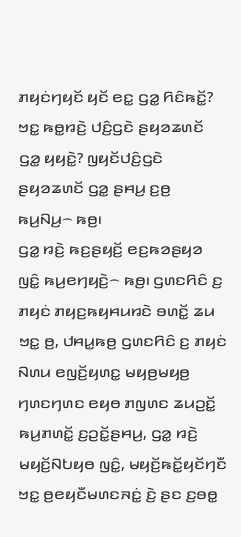ꤊꤟꤢꤦꤚꤟꤢꤩ ꤟꤢꤩ ꤕꤢ꤭ ꤞꤤ꤭ ꤖꤢꤨꤒꤢꤩ꤭? ꤠꤢ꤭ ꤒꤥ꤭ꤙꤢꤧ꤬ ꤓꤢꤨ꤬ꤞꤢꤧ ꤔꤟꤤꤘꤛꤢꤩ ꤞꤤ꤭ ꤟꤟꤢꤧ꤭? ꤜꤟꤢꤩꤓꤢꤨ꤬ꤞꤢꤧ ꤔꤟꤤꤘꤛꤢꤩ ꤞꤤ꤭ ꤔꤌꤣ꤬ ꤢ꤬ꤥ꤬ ꤒꤣ꤬ꤡꤣ꤬꤮ ꤒꤥ꤬꤯
ꤞꤤ꤭ ꤙꤢꤧ꤬ ꤒꤢ꤬ꤔꤟꤢꤩ꤬ ꤕꤢ꤬ꤒꤤꤔꤟꤤ ꤜꤢꤨ꤭ ꤒꤣ꤬ꤕꤚꤟꤢꤧ꤬꤮ ꤒꤥ꤬꤯ ꤞꤛꤢꤖꤢꤨ ꤢ꤬ ꤊꤟꤢꤦ ꤊꤟꤢ꤬ꤒꤟꤌꤣꤙꤢꤧ ꤋꤛꤢꤩ꤭ ꤘꤣ ꤠꤢ꤭ ꤥ꤬, ꤓꤌꤣ꤭ꤒꤥ꤬ ꤞꤛꤢꤖꤢꤨ ꤢ꤬ ꤊꤟꤢꤦ ꤡꤛꤣ ꤕꤜꤢꤩ꤬ꤟꤛꤢ꤭ ꤗꤟꤥ꤬ꤗꤟꤥ꤬ ꤚꤛꤢꤚꤛꤢ ꤕꤟꤥ ꤊꤜꤛꤢ ꤘꤣꤑꤢꤩ꤭ ꤒꤣ꤬ꤊꤛꤢꤩ꤭ ꤢ꤬ꤑꤢꤩ꤭ꤔꤌꤣ꤬, ꤞꤤ꤭ ꤙꤢꤧ꤬ ꤗꤟꤢꤩ꤬ꤡꤝꤟꤥ ꤜꤢꤨ꤭, ꤗꤟꤢꤩ꤬ꤒꤢꤩ꤭ꤟꤢꤩꤚꤢꤪ ꤠꤢ꤭ ꤥ꤬ꤕꤟꤢꤪꤗꤛꤢꤏꤢꤦ꤭ ꤢꤧ꤬ ꤔꤢ ꤢ꤬ꤋꤥ꤭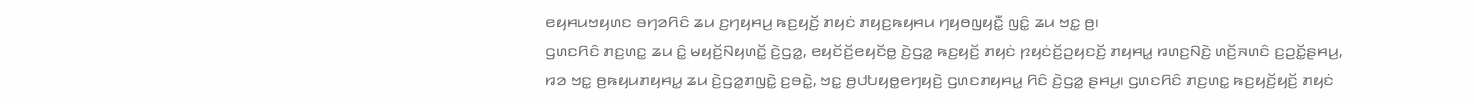ꤕꤟꤌꤣꤠꤟꤛꤢ ꤋꤚꤤꤖꤢꤨ ꤘꤣ ꤢ꤬ꤚꤟꤌꤣ꤬ ꤒꤢ꤬ꤟꤢꤩ꤬ ꤊꤟꤢꤦ ꤊꤟꤢ꤬ꤒꤟꤌꤣ ꤚꤟꤥꤜꤟꤢꤪ꤭ ꤜꤢꤨ꤭ ꤘꤣ ꤠꤢ꤭ ꤥ꤬꤯
ꤞꤛꤢꤖꤢꤨ ꤊꤢ꤬ꤛꤢ꤭ ꤘꤣ ꤢꤨ꤭ ꤗꤟꤢꤩ꤬ꤡꤟꤛꤢꤩ꤭ ꤢꤧ꤬ꤞꤤ꤭, ꤕꤟꤢꤩꤢꤩ꤬ꤕꤟꤢꤩꤥ꤭ ꤢꤧ꤬ꤞꤤ꤭ ꤒꤢ꤬ꤟꤢꤩ꤬ ꤊꤟꤢꤦ ꤐꤟꤢꤦꤢꤩ꤬ꤑꤟꤢꤢꤩ꤬ ꤊꤟꤌꤣ꤭ ꤙꤛꤢ꤬ꤡꤢꤧ꤬ ꤛꤢꤩ꤬ꤏꤛꤢꤨ ꤢ꤬ꤑꤢꤩ꤭ꤔꤌꤣ꤬, ꤙꤤ ꤠꤢ꤭ ꤥ꤬ꤒꤟꤣꤊꤟꤌꤣ꤭ ꤘꤣ ꤢꤧ꤬ꤞꤤ꤭ꤊꤜꤢꤧ꤭ ꤢ꤬ꤋꤢꤧ꤭, ꤠꤢ꤭ ꤥ꤬ꤓꤝꤟꤥ꤭ꤕꤚꤟꤢꤧ꤬ ꤞꤛꤢꤊꤟꤌꤣ꤭ ꤖꤢꤨ ꤢꤧ꤬ꤞꤤ꤭ ꤔꤌꤣ꤬꤯ ꤞꤛꤢꤖꤢꤨ ꤊꤢ꤬ꤛꤢ꤭ ꤒꤢ꤬ꤟꤢꤩ꤬ꤟꤢꤩ꤬ ꤊꤟꤢꤦ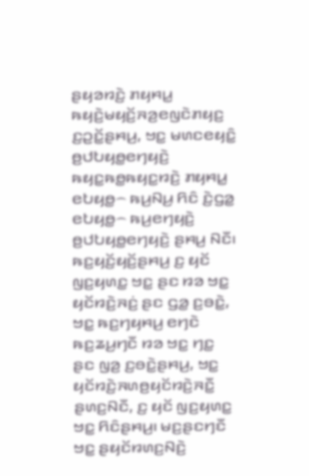ꤔꤟꤤꤙꤢꤧ꤬ ꤊꤟꤌꤣ꤭ ꤒꤟꤢꤧ꤬ꤗꤟꤢꤩ꤬ꤏꤤ꤬ꤕꤜꤢꤧꤊꤟꤢ꤬ ꤢ꤬ꤑꤢꤩ꤭ꤔꤌꤣ꤬, ꤠꤢ꤭ ꤗꤛꤢꤕꤟꤢꤨ꤭ ꤥ꤬ꤓꤝꤟꤥ꤭ꤕꤚꤟꤢꤧ꤬ ꤒꤟꤢ꤭ꤒꤥ꤭ꤒꤟꤢ꤭ꤙꤢꤧ꤬ ꤊꤟꤌꤣ꤭ ꤕꤝꤟꤥ꤭꤮ ꤒꤣ꤬ꤡꤣ꤬ ꤖꤢꤨ ꤢꤧ꤬ꤞꤤ꤭ ꤕꤝꤟꤥ꤭꤮ ꤒꤣ꤬ꤕꤚꤟꤢꤧ꤬ ꤥ꤬ꤓꤝꤟꤥ꤭ꤕꤚꤟꤢꤧ꤬ ꤔꤌꤣ꤬ ꤡꤢꤪ꤯
ꤒꤢ꤬ꤟꤢꤩ꤬ꤟꤢꤩ꤬ꤔꤌꤣ꤬ ꤢ꤬ ꤟꤢꤩ ꤜꤢ꤬ꤟꤛꤢ꤭ ꤠꤢ꤭ ꤔꤢ ꤙꤤ ꤠꤢ꤭ ꤟꤢꤩꤙꤢꤧ꤬ꤏꤢꤦ꤬ ꤔꤢ ꤞꤤ꤭ ꤢ꤬ꤋꤢꤧ꤭, ꤠꤢ꤭ ꤒꤢ꤬ꤚꤟꤌꤣ꤬ ꤕꤚꤢꤧ ꤒꤢ꤬ꤘꤣ꤬ꤚꤢꤪ ꤙꤤ ꤠꤢ꤭ ꤚꤢ꤭ ꤔꤢ ꤜꤤ꤬ ꤢ꤬ꤋꤢꤧ꤭ꤔꤌꤣ꤬, ꤠꤢ꤭ ꤟꤢꤩꤙꤢꤧ꤬ꤏꤛꤥ꤬ꤟꤢꤩꤙꤢꤧ꤬ꤏꤢꤪ꤭ ꤔꤛꤢ꤬ꤡꤢꤪ, ꤢ꤬ ꤟꤢꤩ ꤜꤢ꤬ꤟꤛꤢ꤭ ꤠꤢ꤭ ꤖꤢꤨꤔꤌꤣ꤬꤯ ꤗꤢ꤬ꤔꤢꤚꤢꤪ ꤠꤢ꤭ ꤔꤟꤢꤩꤙꤛꤢ꤬ꤡꤢꤧ꤬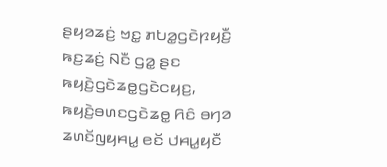ꤔꤟꤤꤘꤢꤦ꤬ ꤠꤢ꤭ ꤊꤝꤤ꤭ꤞꤢꤧꤐꤟꤢꤪ꤬ ꤒꤢ꤬ꤘꤢꤦ꤬ ꤡꤢꤪ ꤞꤤ꤭ ꤔꤢ ꤒꤟꤢꤧ꤬ꤞꤢꤧꤘꤥ꤭ꤞꤢꤧꤍꤟꤢ꤬, ꤒꤟꤢꤧ꤬ꤋꤛꤢꤞꤢꤧꤘꤥ꤭ ꤖꤢꤨ ꤋꤚꤤ ꤘꤛꤢꤩꤜꤟꤌꤣ꤭ ꤕꤢꤩ ꤓꤌꤣ꤭ꤟꤢꤪ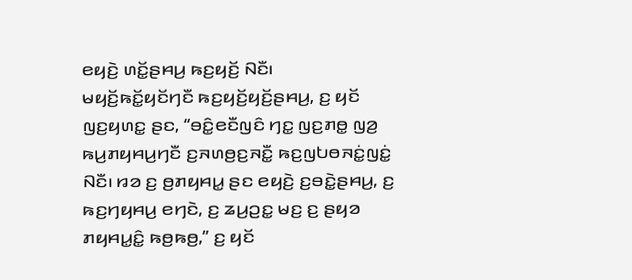ꤕꤟꤢꤧ꤬ ꤛꤢꤩ꤭ꤔꤌꤣ꤬ ꤒꤢ꤬ꤟꤢꤩ꤬ ꤡꤢꤪ꤯
ꤗꤟꤢꤩ꤬ꤒꤢꤩ꤭ꤟꤢꤩꤚꤢꤪ ꤒꤢ꤬ꤟꤢꤩ꤬ꤟꤢꤩ꤬ꤔꤌꤣ꤬, ꤢ꤬ ꤟꤢꤩ ꤜꤢ꤬ꤟꤛꤢ꤭ ꤔꤢ, “ꤋꤢꤨ꤭ꤕꤢꤪꤜꤢꤨ ꤚꤢ꤭ ꤜꤢ꤬ꤊꤥ꤭ ꤜꤤ꤬ ꤒꤣ꤬ꤊꤟꤌꤣ꤬ꤚꤢꤪ ꤢ꤬ꤏꤛꤥ꤬ꤢ꤬ꤏꤢꤪ꤭ ꤒꤢ꤬ꤜꤝꤥꤏꤢꤦ꤭ꤜꤢꤦ꤭ ꤡꤢꤪ꤯ ꤙꤤ ꤢ꤬ ꤥ꤬ꤊꤟꤌꤣ꤭ ꤔꤢ ꤕꤟꤢꤧ꤬ ꤢ꤬ꤋꤢꤧ꤭ꤔꤌꤣ꤬, ꤢ꤬ ꤒꤢ꤬ꤚꤟꤌꤣ꤬ ꤕꤚꤢꤧ, ꤢ꤬ ꤘꤣ꤬ꤑꤢ꤭ ꤗꤢ꤬ ꤢ꤬ ꤔꤟꤤ ꤊꤟꤌꤣ꤭ꤢꤨ꤭ ꤒꤥ꤬ꤒꤥ꤬,” ꤢ꤬ ꤟꤢꤩ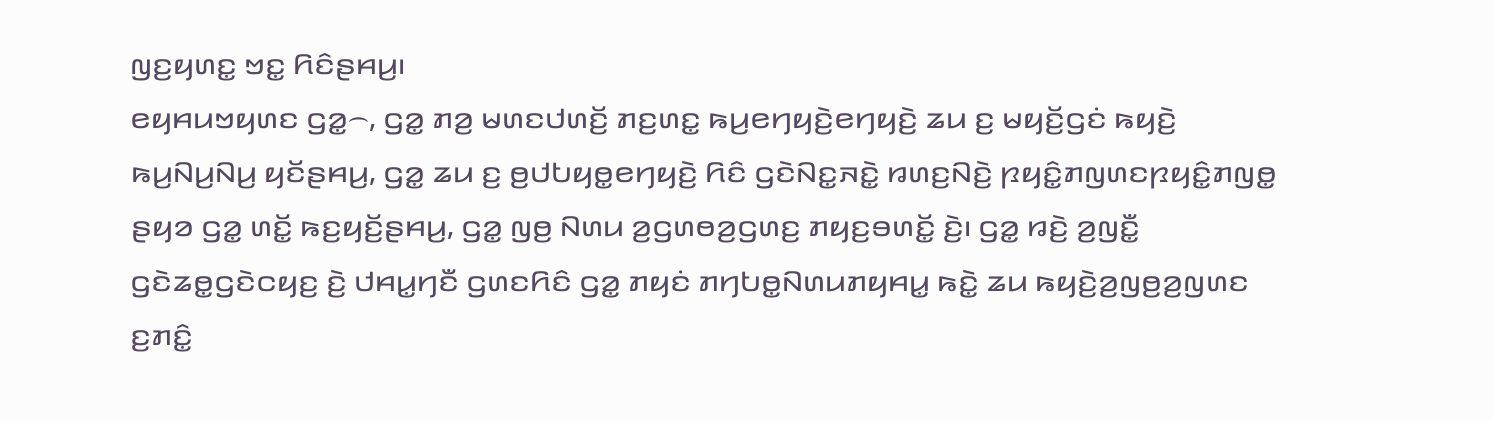ꤜꤢ꤬ꤟꤛꤢ꤭ ꤠꤢ꤭ ꤖꤢꤨꤔꤌꤣ꤬꤯
ꤕꤟꤌꤣꤠꤟꤛꤢ ꤞꤤ꤭꤮, ꤞꤤ꤭ ꤊꤤ꤬ ꤗꤛꤢꤓꤛꤢꤩ꤬ ꤊꤢ꤬ꤛꤢ꤭ ꤒꤣ꤬ꤕꤚꤟꤢꤧ꤬ꤕꤚꤟꤢꤧ꤬ ꤘꤣ ꤢ꤬ ꤗꤟꤢꤩ꤬ꤞꤢꤦ ꤒꤟꤢꤧ꤬ ꤒꤣ꤬ꤡꤣ꤬ꤡꤣ꤬ ꤟꤢꤩꤔꤌꤣ꤬, ꤞꤤ꤭ ꤘꤣ ꤢ꤬ ꤥ꤬ꤓꤝꤟꤥ꤭ꤕꤚꤟꤢꤧ꤬ ꤖꤢꤨ ꤞꤢꤧꤡꤢ꤭ꤏꤢꤧ꤭ ꤙꤛꤢ꤬ꤡꤢꤧ꤬ ꤐꤟꤢꤨ꤭ꤊꤜꤛꤢꤐꤟꤢꤨ꤭ꤊꤜꤥ꤭ ꤔꤟꤤ ꤞꤤ꤭ ꤛꤢꤩ꤭ ꤒꤢ꤬ꤟꤢꤩ꤬ꤔꤌꤣ꤬, ꤞꤤ꤭ ꤜꤥ꤬ ꤡꤛꤣ ꤤ꤬ꤞꤛꤥꤤ꤬ꤞꤛꤢ꤬ ꤊꤟꤢ꤬ꤋꤛꤢꤩ꤭ ꤢꤧ꤬꤯ ꤞꤤ꤭ ꤙꤢꤧ꤬ ꤤ꤬ꤜꤢꤪ꤭ ꤞꤢꤧꤘꤥ꤭ꤞꤢꤧꤍꤟꤢ꤬ ꤢꤧ꤬ ꤓꤌꤣ꤭ꤚꤢꤪ ꤞꤛꤢꤖꤢꤨ ꤞꤤ꤭ ꤊꤟꤢꤦ ꤊꤚꤝꤥ꤭ꤡꤛꤣꤊꤟꤌꤣ꤭ ꤒꤢꤧ꤭ ꤘꤣ ꤒꤟꤢꤧ꤬ꤤ꤬ꤜꤥ꤬ꤤ꤬ꤜꤛꤢ ꤢ꤬ꤊꤢꤨ꤭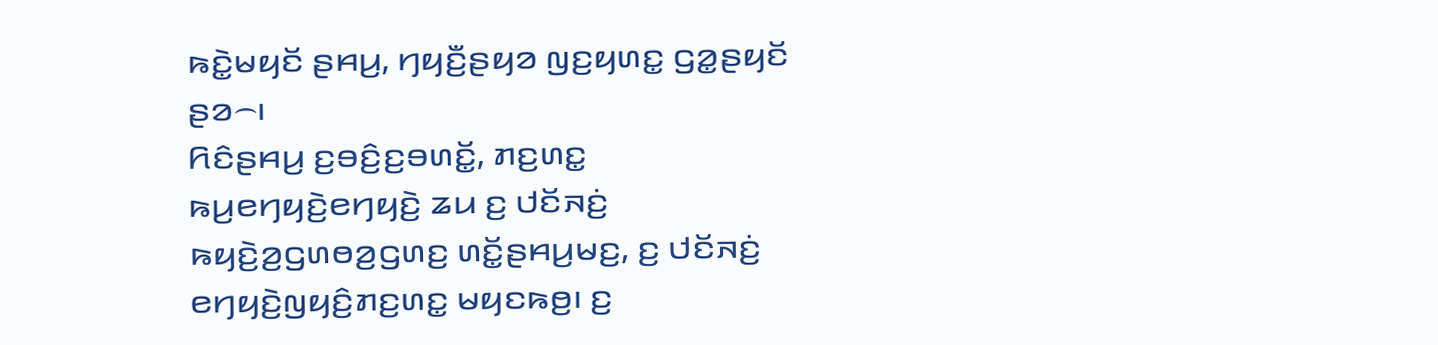ꤒꤢꤧ꤭ꤗꤟꤢꤩ ꤔꤌꤣ꤬, ꤚꤟꤢꤪ꤬ꤔꤟꤤ ꤜꤢ꤬ꤟꤛꤢ꤭ ꤞꤤ꤭ꤔꤟꤢꤩ ꤔꤤ꤮꤯
ꤖꤢꤨꤔꤌꤣ꤬ ꤢ꤬ꤋꤢꤨ꤬ꤢ꤬ꤋꤛꤢꤩ꤭, ꤊꤢ꤬ꤛꤢ꤭ ꤒꤣ꤬ꤕꤚꤟꤢꤧ꤬ꤕꤚꤟꤢꤧ꤬ ꤘꤣ ꤢ꤬ ꤓꤢꤩꤏꤢꤦ꤬ ꤒꤟꤢꤧ꤬ꤤ꤬ꤞꤛꤥꤤ꤬ꤞꤛꤢ꤬ ꤛꤢꤩ꤭ꤔꤌꤣ꤬ꤗꤢ꤬, ꤢ꤬ ꤓꤢꤩꤏꤢꤦ꤬ ꤕꤚꤟꤢꤧ꤬ꤜꤟꤢꤨ꤬ꤊꤢ꤬ꤛꤢ꤭ ꤗꤟꤢꤒꤥ꤬꤯ ꤢ꤬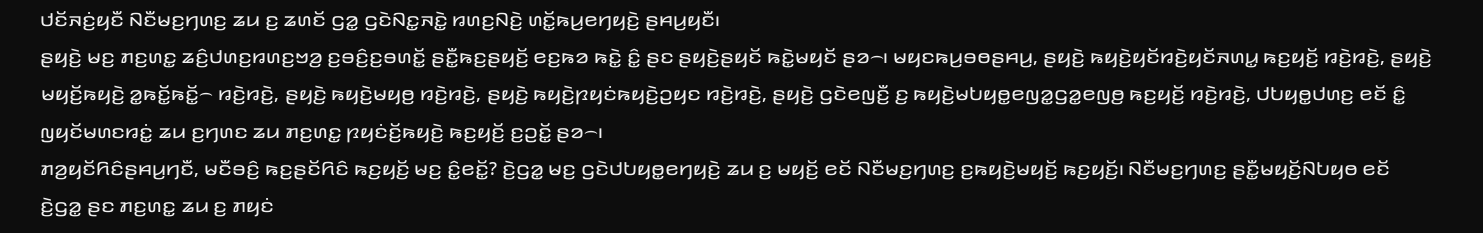ꤓꤢꤩꤏꤢꤦ꤬ꤟꤢꤪ ꤡꤢꤪꤗꤢ꤬ꤚꤛꤢ꤬ ꤘꤣ ꤢ꤬ ꤘꤛꤢꤩ ꤞꤤ꤭ ꤞꤢꤧꤡꤢ꤭ꤏꤢꤧ꤭ ꤙꤛꤢ꤬ꤡꤢꤧ꤬ ꤛꤢꤩ꤭ꤒꤣ꤬ꤕꤚꤟꤢꤧ꤬ ꤔꤌꤣ꤬ꤟꤢꤪ꤯
ꤔꤟꤢꤧ꤬ ꤗꤢ꤬ ꤊꤢ꤬ꤛꤢ꤭ ꤘꤢꤨ꤬ꤓꤛꤢ꤬ꤙꤛꤢ꤬ꤠꤤ꤬ ꤢ꤬ꤋꤢꤨ꤬ꤢ꤬ꤋꤛꤢꤩ꤭ ꤔꤢꤪ꤭ꤒꤢ꤬ꤔꤟꤢꤩ꤬ ꤕꤢ꤬ꤒꤤ ꤒꤢꤧ꤭ ꤢꤨ꤭ ꤔꤢ ꤔꤟꤢꤧ꤬ꤔꤟꤢꤩ ꤒꤢꤧ꤭ꤗꤟꤢꤩ ꤔꤤ꤮꤯ ꤗꤟꤢꤒꤣ꤬ꤋꤥꤔꤌꤣ꤬, ꤔꤟꤢꤧ꤬ ꤒꤟꤢꤧ꤬ꤟꤢꤩꤙꤢꤧ꤬ꤟꤢꤩꤏꤛꤣ꤭ ꤒꤢ꤬ꤟꤢꤩ꤬ ꤙꤢꤧ꤬ꤙꤢꤧ꤬, ꤔꤟꤢꤧ꤬ ꤗꤟꤢꤩ꤬ꤒꤟꤢꤧ꤬ ꤤ꤭ꤒꤢꤩ꤭ꤒꤢꤩ꤭꤮ ꤙꤢꤧ꤬ꤙꤢꤧ꤬, ꤔꤟꤢꤧ꤬ ꤒꤟꤢꤧ꤬ꤗꤟꤥ꤬ ꤙꤢꤧ꤬ꤙꤢꤧ꤬, ꤔꤟꤢꤧ꤬ ꤒꤟꤢꤧ꤬ꤐꤟꤢꤦꤒꤟꤢꤧ꤬ꤑꤟꤢ ꤙꤢꤧ꤬ꤙꤢꤧ꤬, ꤔꤟꤢꤧ꤬ ꤞꤢꤧꤕꤜꤢꤪ꤬ ꤢ꤬ ꤒꤟꤢꤧ꤬ꤗꤝꤟꤥ꤭ꤕꤜꤤ꤭ꤞꤤ꤭ꤕꤜꤥ꤬ ꤒꤢ꤬ꤟꤢꤩ꤬ ꤙꤢꤧ꤬ꤙꤢꤧ꤬, ꤓꤝꤟꤥ꤭ꤓꤛꤢ꤬ ꤕꤢꤩ ꤢꤨ꤭ ꤜꤟꤢꤩꤗꤛꤢꤙꤢꤦ꤭ ꤘꤣ ꤢ꤬ꤚꤛꤢ ꤘꤣ ꤊꤢ꤬ꤛꤢ꤭ ꤐꤟꤢꤦꤢꤩ꤬ꤒꤟꤢꤧ꤬ ꤒꤢ꤬ꤟꤢꤩ꤬ ꤢ꤬ꤑꤢꤩ꤭ ꤔꤤ꤮꤯
ꤊꤤ꤬ꤟꤢꤩꤖꤢꤨꤔꤌꤣ꤬ꤚꤢꤪ, ꤗꤢꤪꤋꤢꤨ꤬ ꤒꤢ꤬ꤔꤢꤩꤖꤢꤨ ꤒꤢ꤬ꤟꤢꤩ꤬ ꤗꤢ꤬ ꤢꤨ꤭ꤕꤢꤩ꤭? ꤢꤧ꤬ꤞꤤ꤭ ꤗꤢ꤬ ꤞꤢꤧꤓꤝꤟꤥ꤭ꤕꤚꤟꤢꤧ꤬ ꤘꤣ ꤢ꤬ ꤗꤟꤢꤩ꤬ ꤕꤢꤩ ꤡꤢꤪꤗꤢ꤬ꤚꤛꤢ꤬ ꤢ꤬ꤒꤟꤢꤧ꤬ꤗꤟꤢꤩ꤬ ꤒꤢ꤬ꤟꤢꤩ꤬꤯ ꤡꤢꤪꤗꤢ꤬ꤚꤛꤢ꤬ ꤔꤢꤪ꤭ꤗꤟꤢꤩ꤬ꤡꤝꤟꤥ ꤕꤢꤩ ꤢꤧ꤬ꤞꤤ꤭ ꤔꤢ ꤊꤢ꤬ꤛꤢ꤭ ꤘꤣ ꤢ꤬ ꤊꤟꤢꤦ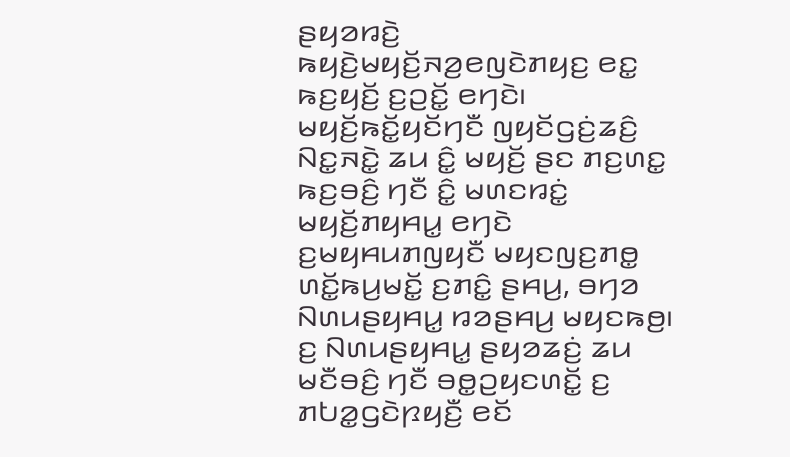ꤔꤟꤤꤙꤢꤧ꤬ ꤒꤟꤢꤧ꤬ꤗꤟꤢꤩ꤬ꤏꤤ꤬ꤕꤜꤢꤧꤊꤟꤢ꤬ ꤕꤢ꤭ ꤒꤢ꤬ꤟꤢꤩ꤬ ꤢ꤬ꤑꤢꤩ꤭ ꤕꤚꤢꤧ꤯
ꤗꤟꤢꤩ꤬ꤒꤢꤩ꤭ꤟꤢꤩꤚꤢꤪ ꤜꤟꤢꤩꤞꤢꤦ꤬ꤘꤢꤨ꤬ ꤡꤢ꤭ꤏꤢꤧ꤭ ꤘꤣ ꤢꤨ꤭ ꤗꤟꤢꤩ꤬ ꤔꤢ ꤊꤢ꤬ꤛꤢ꤭ ꤒꤢ꤬ꤋꤢꤨ꤬ ꤚꤢꤪ ꤢꤨ꤭ ꤗꤛꤢꤙꤢꤦ꤭ ꤗꤟꤢꤩ꤬ꤊꤟꤌꤣ꤭ ꤕꤚꤢꤧ ꤢ꤬ꤗꤟꤌꤣꤊꤜꤟꤢꤪ ꤗꤟꤢꤜꤢ꤬ꤊꤥ꤭ ꤛꤢꤩ꤭ꤒꤣ꤬ꤗꤢꤩ꤭ ꤢ꤬ꤊꤢꤨ꤭ ꤔꤌꤣ꤬, ꤋꤚꤤ ꤡꤛꤣꤔꤟꤌꤣ꤭ ꤙꤤꤔꤌꤣ꤬ ꤗꤟꤢꤒꤥ꤬꤯ ꤢ꤬ ꤡꤛꤣꤔꤟꤌꤣ꤭ ꤔꤟꤤꤘꤢꤦ꤬ ꤘꤣ ꤗꤢꤪꤋꤢꤨ꤬ ꤚꤢꤪ ꤋꤥ꤭ꤑꤟꤢꤛꤢꤩ꤭ ꤢ꤬ ꤊꤝꤤ꤭ꤞꤢꤧꤐꤟꤢꤪ꤬ ꤕꤢꤩ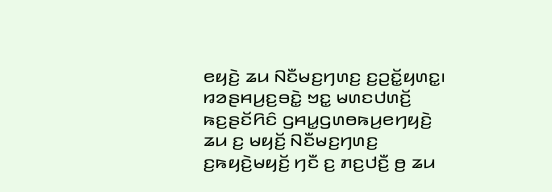ꤕꤟꤢꤧ꤬ ꤘꤣ ꤡꤢꤪꤗꤢ꤬ꤚꤛꤢ꤬ ꤢ꤬ꤑꤢꤩ꤭ꤟꤛꤢ꤭꤯
ꤙꤤꤔꤌꤣ꤬ꤢ꤬ꤋꤢꤧ꤭ ꤠꤢ꤭ ꤗꤛꤢꤓꤛꤢꤩ꤬ ꤒꤢ꤬ꤔꤢꤩꤖꤢꤨ ꤞꤌꤣ꤭ꤞꤛꤥꤒꤣ꤬ꤕꤚꤟꤢꤧ꤬ ꤘꤣ ꤢ꤬ ꤗꤟꤢꤩ꤬ ꤡꤢꤪꤗꤢ꤬ꤚꤛꤢ꤬ ꤢ꤬ꤒꤟꤢꤧ꤬ꤗꤟꤢꤩ꤬ ꤚꤢꤪ ꤢ꤬ ꤊꤢ꤬ꤓꤢꤪ꤬ ꤥ꤬ ꤘꤣ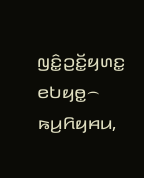ꤜꤢꤨ꤭ꤑꤢꤩ꤭ꤟꤛꤢ꤭ ꤕꤝꤟꤥ꤭꤮ ꤒꤣ꤬ꤖꤟꤌꤣ,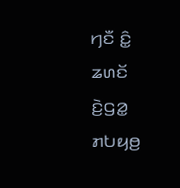ꤚꤢꤪ ꤢꤨ꤭ ꤘꤛꤢꤩ ꤢꤧ꤬ꤞꤤ꤭ ꤊꤝꤟꤥ꤬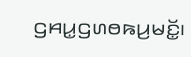ꤞꤌꤣ꤭ꤞꤛꤥꤒꤣ꤬ꤗꤢꤩ꤭꤯